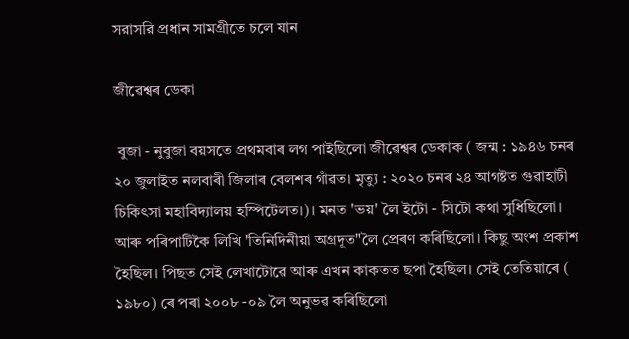সরাসরি প্রধান সামগ্রীতে চলে যান

জীৱেশ্বৰ ডেকা

 বুজা - নুবুজা বয়সতে প্ৰথমবাৰ লগ পাইছিলো জীৱেশ্বৰ ডেকাক ( জন্ম : ১৯৪৬ চনৰ ২০ জুলাইত নলবাৰী জিলাৰ বেলশৰ গাঁৱত। মৃত্যু : ২০২০ চনৰ ২৪ আগষ্টত গুৱাহাটী চিকিত্‍সা মহাবিদ্যালয় হস্পিটেলত।)। মনত 'ভয়' লৈ ইটো - সিটো কথা সুধিছিলো। আৰু পৰিপাটিকৈ লিখি 'তিনিদিনীয়া অগ্ৰদূত"লৈ প্ৰেৰণ কৰিছিলো। কিছু অংশ প্ৰকাশ হৈছিল। পিছত সেই লেখাটোৱে আৰু এখন কাকতত ছপা হৈছিল। সেই তেতিয়াৰে ( ১৯৮০) ৰে পৰা ২০০৮ -০৯ লৈ অনুভৱ কৰিছিলো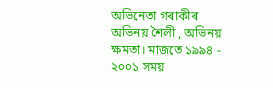অভিনেতা গৰাকীৰ অভিনয় শৈলী , অভিনয় ক্ষমতা। মাজতে ১৯৯৪ - ২০০১ সময়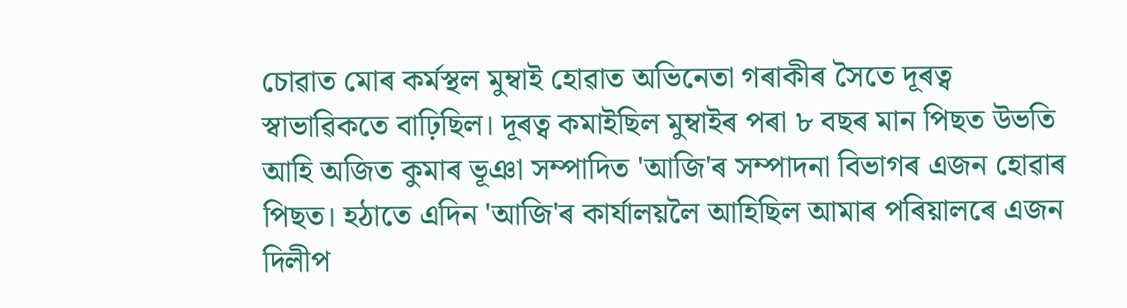চোৱাত মোৰ কৰ্মস্থল মুম্বাই হোৱাত অভিনেতা গৰাকীৰ সৈতে দূৰত্ব স্বাভাৱিকতে বাঢ়িছিল। দূৰত্ব কমাইছিল মুম্বাইৰ পৰা ৮ বছৰ মান পিছত উভতি আহি অজিত কুমাৰ ভূঞা সম্পাদিত 'আজি'ৰ সম্পাদনা বিভাগৰ এজন হোৱাৰ পিছত। হঠাতে এদিন 'আজি'ৰ কাৰ্যালয়লৈ আহিছিল আমাৰ পৰিয়ালৰে এজন দিলীপ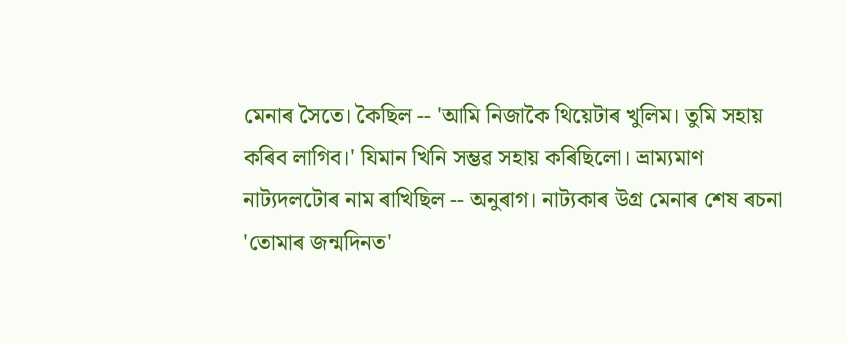মেনাৰ সৈতে। কৈছিল -- 'আমি নিজাকৈ থিয়েটাৰ খুলিম। তুমি সহায় কৰিব লাগিব।' যিমান খিনি সম্ভৱ সহায় কৰিছিলো। ভ্ৰাম্যমাণ নাট্যদলটোৰ নাম ৰাখিছিল -- অনুৰাগ। নাট্যকাৰ উগ্ৰ মেনাৰ শেষ ৰচনা 'তোমাৰ জন্মদিনত'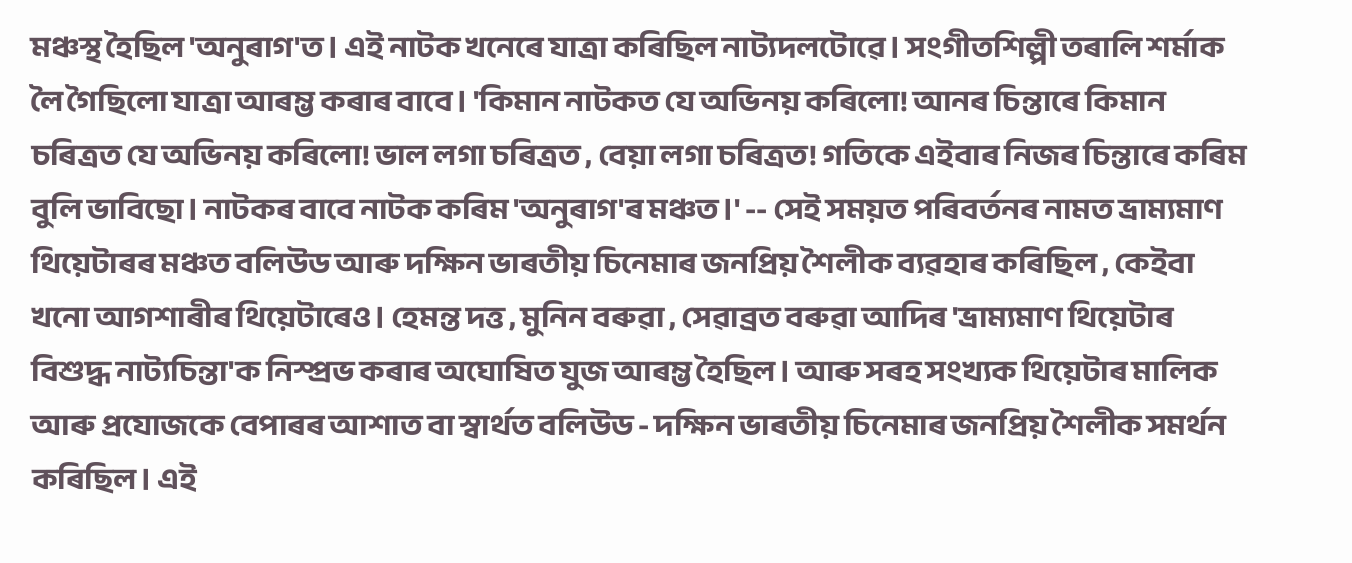মঞ্চস্থ হৈছিল 'অনুৰাগ'ত। এই নাটক খনেৰে যাত্ৰা কৰিছিল নাট্যদলটোৱে। সংগীতশিল্পী তৰালি শৰ্মাক লৈ গৈছিলো যাত্ৰা আৰম্ভ কৰাৰ বাবে। 'কিমান নাটকত যে অভিনয় কৰিলো! আনৰ চিন্তাৰে কিমান চৰিত্ৰত যে অভিনয় কৰিলো! ভাল লগা চৰিত্ৰত , বেয়া লগা চৰিত্ৰত! গতিকে এইবাৰ নিজৰ চিন্তাৰে কৰিম বুলি ভাবিছো। নাটকৰ বাবে নাটক কৰিম 'অনুৰাগ'ৰ মঞ্চত।' -- সেই সময়ত পৰিবৰ্তনৰ নামত ভ্ৰাম্যমাণ থিয়েটাৰৰ মঞ্চত বলিউড আৰু দক্ষিন ভাৰতীয় চিনেমাৰ জনপ্ৰিয় শৈলীক ব্যৱহাৰ কৰিছিল , কেইবা খনো আগশাৰীৰ থিয়েটাৰেও। হেমন্ত দত্ত , মুনিন বৰুৱা , সেৱাব্ৰত বৰুৱা আদিৰ 'ভ্ৰাম্যমাণ থিয়েটাৰ বিশুদ্ধ নাট্যচিন্তা'ক নিস্প্ৰভ কৰাৰ অঘোষিত যুজ আৰম্ভ হৈছিল। আৰু সৰহ সংখ্যক থিয়েটাৰ মালিক আৰু প্ৰযোজকে বেপাৰৰ আশাত বা স্বাৰ্থত বলিউড - দক্ষিন ভাৰতীয় চিনেমাৰ জনপ্ৰিয় শৈলীক সমৰ্থন কৰিছিল। এই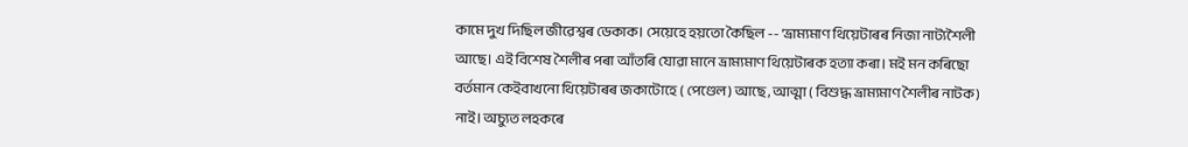কামে দুখ দিছিল জীৱেশ্বৰ ডেকাক। সেয়েহে হয়তো কৈছিল -- 'ভ্ৰাম্যমাণ থিয়েটাৰৰ নিজা নাট্যশৈলী আছে। এই বিশেষ শৈলীৰ পৰা আঁতৰি যোৱা মানে ভ্ৰাম্যমাণ থিয়েটাৰক হত্যা কৰা। মই মন কৰিছো বৰ্তমান কেইবাখনো থিয়েটাৰৰ জকাটোহে ( পেণ্ডেল) আছে , আত্মা ( বিশুদ্ধ ভ্ৰাম্যমাণ শৈলীৰ নাটক) নাই। অচ্যুত লহকৰে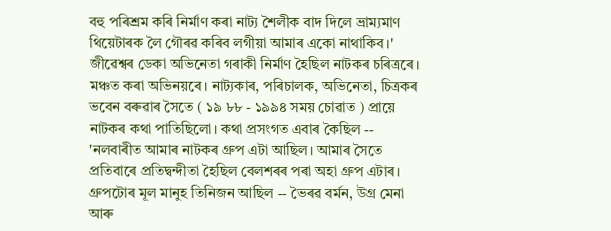বহু পৰিশ্ৰম কৰি নিৰ্মাণ কৰা নাট্য শৈলীক বাদ দিলে ভ্ৰাম্যমাণ থিয়েটাৰক লৈ গৌৰৱ কৰিব লগীয়া আমাৰ একো নাথাকিব।' জীৱেশ্বৰ ডেকা অভিনেতা গৰাকী নিৰ্মাণ হৈছিল নাটকৰ চৰিত্ৰৰে। মঞ্চত কৰা অভিনয়ৰে। নাট্যকাৰ, পৰিচালক, অভিনেতা, চিত্ৰকৰ ভবেন বৰুৱাৰ সৈতে ( ১৯ ৮৮ - ১৯৯৪ সময় চোৱাত ) প্ৰায়ে নাটকৰ কথা পাতিছিলো। কথা প্ৰসংগত এবাৰ কৈছিল -- 'নলবাৰীত আমাৰ নাটকৰ গ্ৰুপ এটা আছিল। আমাৰ সৈতে প্ৰতিবাৰে প্রতিদ্বন্দীতা হৈছিল বেলশৰৰ পৰা অহা গ্ৰুপ এটাৰ। গ্ৰুপটোৰ মূল মানুহ তিনিজন আছিল -- ভৈৰৱ বৰ্মন, উগ্ৰ মেনা আৰু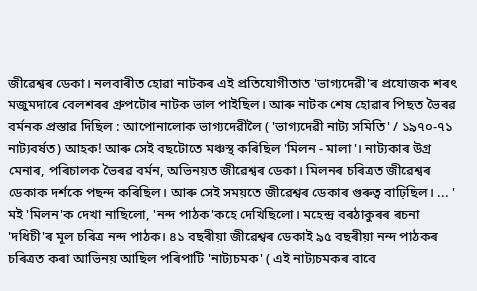জীৱেশ্বৰ ডেকা। নলবাৰীত হোৱা নাটকৰ এই প্ৰতিযোগীতাত 'ভাগ্যদেৱী'ৰ প্ৰযোজক শৰৎ মজুমদাৰে বেলশৰৰ গ্ৰুপটোৰ নাটক ভাল পাইছিল। আৰু নাটক শেষ হোৱাৰ পিছত ভৈৰৱ বৰ্মনক প্ৰস্তাৱ দিছিল : আপোনালোক ভাগ্যদেৱীলৈ ( 'ভাগ্যদেৱী নাট্য সমিতি' / ১৯৭০-৭১ নাট্যবৰ্ষত) আহক! আৰু সেই বছটোতে মঞ্চস্থ কৰিছিল 'মিলন - মালা'। নাট্যকাৰ উগ্ৰ মেনাৰ, পৰিচালক ভৈৰৱ বৰ্মন, অভিনয়ত জীৱেশ্বৰ ডেকা। মিলনৰ চৰিত্ৰত জীৱেশ্বৰ ডেকাক দৰ্শকে পছন্দ কৰিছিল। আৰু সেই সময়তে জীৱেশ্বৰ ডেকাৰ গুৰুত্ব বাঢ়িছিল। ... ' মই 'মিলন'ক দেখা নাছিলো, 'নন্দ পাঠক'কহে দেখিছিলো। মহেন্দ্ৰ বৰঠাকুৰৰ ৰচনা 'দধিচী'ৰ মূল চৰিত্ৰ নন্দ পাঠক। ৪১ বছৰীয়া জীৱেশ্বৰ ডেকাই ৯৫ বছৰীয়া নন্দ পাঠকৰ চৰিত্ৰত কৰা আভিনয় আছিল পৰিপাটি 'নাট্যচমক' ( এই নাট্যচমকৰ বাবে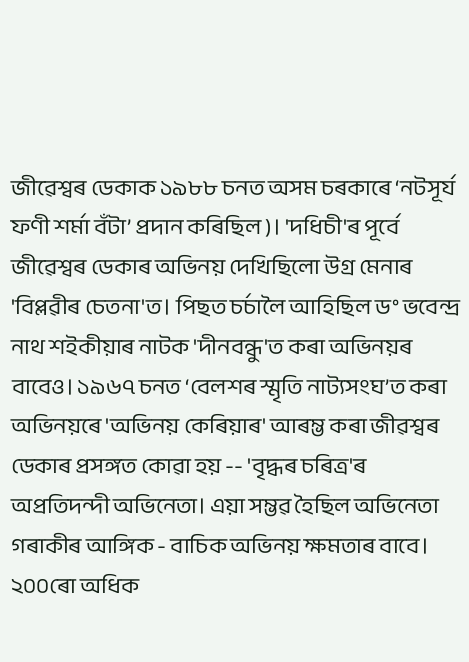জীৱেশ্বৰ ডেকাক ১৯৮৮ চনত অসম চৰকাৰে ‘নটসূৰ্য ফণী শৰ্মা বঁটা’ প্ৰদান কৰিছিল )। 'দধিচী'ৰ পূৰ্বে জীৱেশ্বৰ ডেকাৰ অভিনয় দেখিছিলো উগ্ৰ মেনাৰ 'বিপ্লৱীৰ চেতনা'ত। পিছত চৰ্চালৈ আহিছিল ড° ভবেন্দ্ৰ নাথ শইকীয়াৰ নাটক 'দীনবন্ধু'ত কৰা অভিনয়ৰ বাবেও। ১৯৬৭ চনত ‘বেলশৰ স্মৃতি নাট্যসংঘ’ত কৰা অভিনয়ৰে 'অভিনয় কেৰিয়াৰ' আৰম্ভ কৰা জীৱশ্বৰ ডেকাৰ প্ৰসঙ্গত কোৱা হয় -- 'বৃদ্ধৰ চৰিত্ৰ'ৰ অপ্ৰতিদন্দী অভিনেতা। এয়া সম্ভৱ হৈছিল অভিনেতা গৰাকীৰ আঙ্গিক - বাচিক অভিনয় ক্ষমতাৰ বাবে। ২০০ৰো অধিক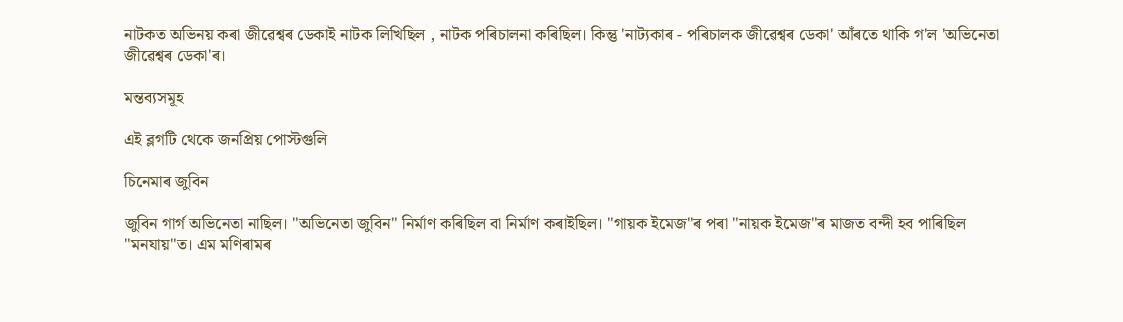নাটকত অভিনয় কৰা জীৱেশ্বৰ ডেকাই নাটক লিখিছিল , নাটক পৰিচালনা কৰিছিল। কিন্তু 'নাট্যকাৰ - পৰিচালক জীৱেশ্বৰ ডেকা' আঁৰতে থাকি গ'ল 'অভিনেতা জীৱেশ্বৰ ডেকা'ৰ।

মন্তব্যসমূহ

এই ব্লগটি থেকে জনপ্রিয় পোস্টগুলি

চিনেমাৰ জুবিন

জুবিন গাৰ্গ অভিনেতা নাছিল। "অভিনেতা জুবিন" নিৰ্মাণ কৰিছিল বা নিৰ্মাণ কৰাইছিল। "গায়ক ইমেজ"ৰ পৰা "নায়ক ইমেজ"ৰ মাজত বন্দী হব পাৰিছিল "মনযায়"ত। এম মণিৰামৰ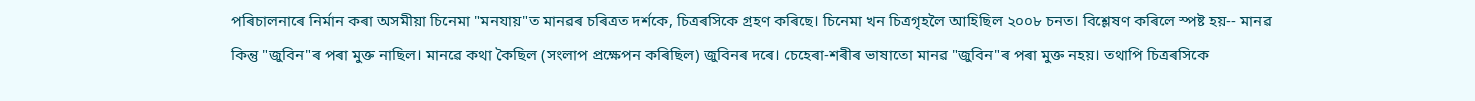পৰিচালনাৰে নিৰ্মান কৰা অসমীয়া চিনেমা "মনযায়"ত মানৱৰ চৰিত্ৰত দৰ্শকে, চিত্ৰৰসিকে গ্ৰহণ কৰিছে। চিনেমা খন চিত্ৰগৃহলৈ আহিছিল ২০০৮ চনত। বিশ্লেষণ কৰিলে স্পষ্ট হয়-- মানৱ কিন্তু "জুবিন"ৰ পৰা মুক্ত নাছিল। মানৱে কথা কৈছিল (সংলাপ প্ৰক্ষেপন কৰিছিল) জুবিনৰ দৰে। চেহেৰা-শৰীৰ ভাষাতো মানৱ "জুবিন"ৰ পৰা মুক্ত নহয়। তথাপি চিত্ৰৰসিকে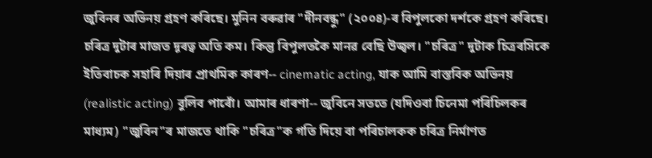জুবিনৰ অভিনয় গ্ৰহণ কৰিছে। মুনিন বৰুৱাৰ "দীনবন্ধু" (২০০৪)-ৰ বিপুলকো দৰ্শকে গ্ৰহণ কৰিছে। চৰিত্ৰ দুটাৰ মাজত দূৰত্ব অতি কম। কিন্তু বিপুলতকৈ মানৱ বেছি উজ্বল। "চৰিত্ৰ" দুটাক চিত্ৰৰসিকে ইতিবাচক সহাৰি দিয়াৰ প্ৰাথমিক কাৰণ-- cinematic acting, যাক আমি বাস্তবিক অভিনয় (realistic acting) বুলিব পাৰোঁ। আমাৰ ধাৰণা-- জুবিনে সততে (যদিওবা চিনেমা পৰিচিলকৰ মাধ্যম) "জুবিন"ৰ মাজতে থাকি "চৰিত্ৰ"ক গতি দিয়ে বা পৰিচালকক চৰিত্ৰ নিৰ্মাণত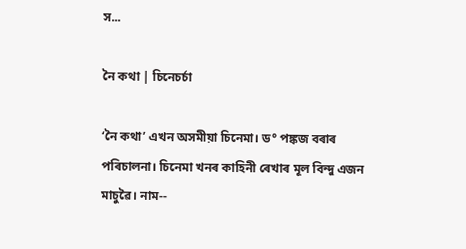স...

নৈ কথা | চিনেচৰ্চা

‘নৈ কথা’ এখন অসমীয়া চিনেমা। ড° পঙ্কজ বৰাৰ পৰিচালনা। চিনেমা খনৰ কাহিনী ৰেখাৰ মূল বিন্দু এজন মাচুৱৈ। নাম--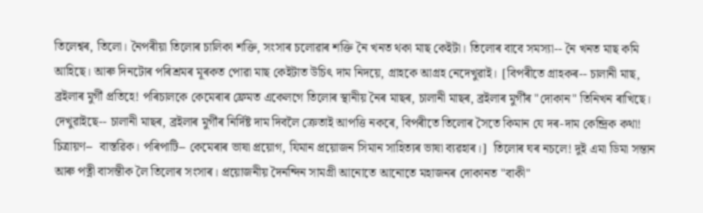তিলেশ্বৰ, তিলো। নৈপৰীয়া তিলোৰ চালিকা শক্তি, সংসাৰ চলোৱাৰ শক্তি নৈ খনত থকা মাছ কেইটা। তিলোৰ বাবে সমস্যা-- নৈ খনত মাছ কমি আহিছে। আৰু দিনটোৰ পৰিশ্ৰমৰ মূৰকত পোৱা মাছ কেইটাত উচিৎ দাম নিদয়ে, গ্ৰাহকে আগ্ৰহ নেদেখুৱাই।  [বিপৰীতে গ্ৰাহকৰ-- চালানী মাছ, ব্ৰইলাৰ মুৰ্গী প্ৰতিহে! পৰিচালকে কেমেৰাৰ ফ্ৰেমত একেলগে তিলোৰ স্থানীয় নৈৰ মাছৰ, চালানী মাছৰ, ব্ৰইলাৰ মুৰ্গীৰ "দোকান" তিনিখন ৰাখিছে। দেখুৱাইছে-- চালানী মাছৰ, ব্ৰইলাৰ মুৰ্গীৰ নিৰ্দিষ্ট দাম দিবলৈ ক্ৰেতাই আপত্তি নকৰে, বিপৰীতে তিলোৰ সৈতে কিমান যে দৰ-দাম কেন্দ্ৰিক কথা! চিত্ৰায়ণ--  বাস্তৱিক। পৰিপাটি-- কেমেৰাৰ ভাষা প্ৰয়োগ, যিমান প্ৰয়োজন সিমান সাহিত্যৰ ভাষা ব্যৱহাৰ।]  তিলোৰ ঘৰ নচলে! দুই এমা ডিমা সন্তান আৰু পত্নী বাসন্তীক লৈ তিলোৰ সংসাৰ। প্ৰয়োজনীয় দৈনন্দিন সামগ্ৰী আনোতে আনোতে মহাজনৰ দোকানত "বাকী"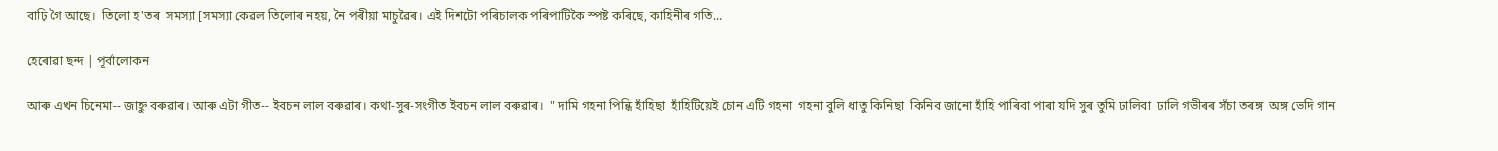বাঢ়ি গৈ আছে।  তিলো হ'তৰ  সমস্যা [সমস্যা কেৱল তিলোৰ নহয়, নৈ পৰীয়া মাচুৱৈৰ। এই দিশটো পৰিচালক পৰিপাটিকৈ স্পষ্ট কৰিছে, কাহিনীৰ গতি...

হেৰোৱা ছন্দ | পূৰ্বালোকন

আৰু এখন চিনেমা-- জাহ্নু বৰুৱাৰ। আৰু এটা গীত-- ইবচন লাল বৰুৱাৰ। কথা-সুৰ-সংগীত ইবচন লাল বৰুৱাৰ।  " দামি গহনা পিন্ধি হাঁহিছা  হাঁহিটিয়েই চোন এটি গহনা  গহনা বুলি ধাতু কিনিছা  কিনিব জানো হাঁহি পাৰিবা পাৰা যদি সুৰ তুমি ঢালিবা  ঢালি গভীৰৰ সঁচা তৰঙ্গ  অঙ্গ ভেদি গান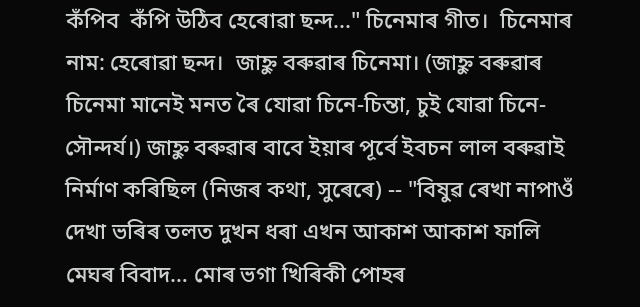কঁপিব  কঁপি উঠিব হেৰোৱা ছন্দ..." চিনেমাৰ গীত।  চিনেমাৰ নাম: হেৰোৱা ছন্দ।  জাহ্নু বৰুৱাৰ চিনেমা। (জাহ্নু বৰুৱাৰ চিনেমা মানেই মনত ৰৈ যোৱা চিনে-চিন্তা, চুই যোৱা চিনে-সৌন্দৰ্য।) জাহ্নু বৰুৱাৰ বাবে ইয়াৰ পূৰ্বে ইবচন লাল বৰুৱাই নিৰ্মাণ কৰিছিল (নিজৰ কথা, সুৰেৰে) -- "বিষুৱ ৰেখা নাপাওঁ দেখা ভৰিৰ তলত দুখন ধৰা এখন আকাশ আকাশ ফালি মেঘৰ বিবাদ… মোৰ ভগা খিৰিকী পোহৰ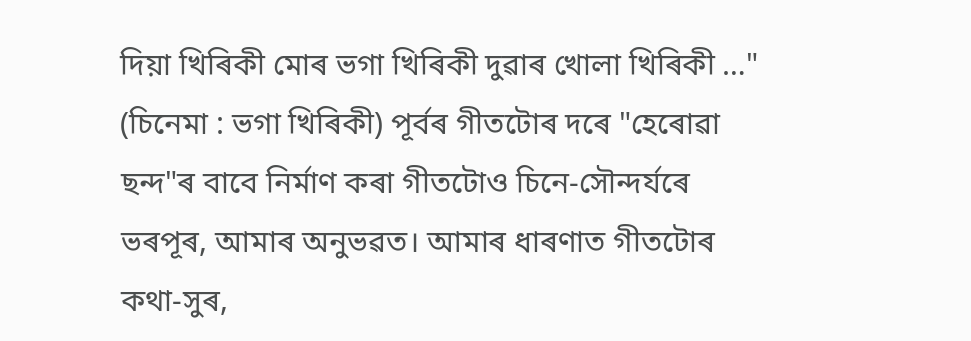দিয়া খিৰিকী মোৰ ভগা খিৰিকী দুৱাৰ খোলা খিৰিকী …" (চিনেমা : ভগা খিৰিকী) পূৰ্বৰ গীতটোৰ দৰে "হেৰোৱা ছন্দ"ৰ বাবে নিৰ্মাণ কৰা গীতটোও চিনে-সৌন্দৰ্যৰে ভৰপূৰ, আমাৰ অনুভৱত। আমাৰ ধাৰণাত গীতটোৰ কথা-সুৰ,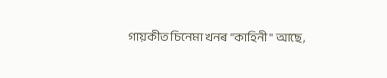গায়কীত চিনেমা খনৰ "কাহিনী" আছে,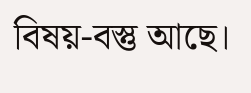বিষয়-বস্তু আছে।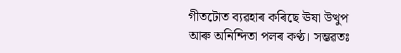গীতটোত ব্যৱহাৰ কৰিছে ঊষা উত্থুপ আৰু অনিন্দিতা পলৰ কণ্ঠ। সম্ভৱতঃ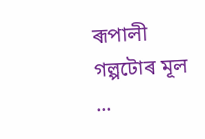ৰূপালী গল্পটোৰ মূল ...